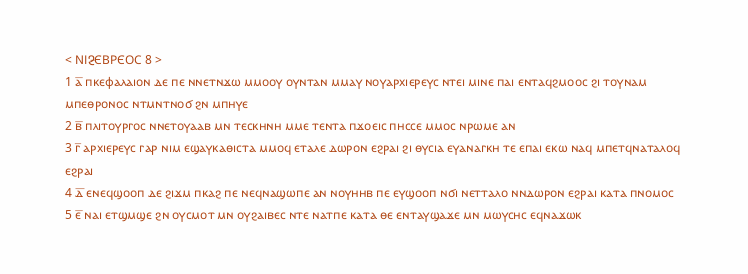< ⲚⲒⳈⲈⲂⲢⲈⲞⲤ 8 >
1 ⲁ̅ ⲡⲕⲉⲫⲁⲗⲁⲓⲟⲛ ⲇⲉ ⲡⲉ ⲛⲛⲉⲧⲛϫⲱ ⲙⲙⲟⲟⲩ ⲟⲩⲛⲧⲁⲛ ⲙⲙⲁⲩ ⲛⲟⲩⲁⲣⲭⲓⲉⲣⲉⲩⲥ ⲛⲧⲉⲓ ⲙⲓⲛⲉ ⲡⲁⲓ ⲉⲛⲧⲁϥϩⲙⲟⲟⲥ ϩⲓ ⲧⲟⲩⲛⲁⲙ ⲙⲡⲉⲑⲣⲟⲛⲟⲥ ⲛⲧⲙⲛⲧⲛⲟϭ ϩⲛ ⲙⲡⲏⲩⲉ
2 ⲃ̅ ⲡⲗⲓⲧⲟⲩⲣⲅⲟⲥ ⲛⲛⲉⲧⲟⲩⲁⲁⲃ ⲙⲛ ⲧⲉⲥⲕⲏⲛⲏ ⲙⲙⲉ ⲧⲉⲛⲧⲁ ⲡϫⲟⲉⲓⲥ ⲡⲏⲥⲥⲉ ⲙⲙⲟⲥ ⲛⲣⲱⲙⲉ ⲁⲛ
3 ⲅ̅ ⲁⲣⲭⲓⲉⲣⲉⲩⲥ ⲅⲁⲣ ⲛⲓⲙ ⲉϣⲁⲩⲕⲁⲑⲓⲥⲧⲁ ⲙⲙⲟϥ ⲉⲧⲁⲗⲉ ⲇⲱⲣⲟⲛ ⲉϩⲣⲁⲓ ϩⲓ ⲑⲩⲥⲓⲁ ⲉⲩⲁⲛⲁⲅⲕⲏ ⲧⲉ ⲉⲡⲁⲓ ⲉⲕⲱ ⲛⲁϥ ⲙⲡⲉⲧϥⲛⲁⲧⲁⲗⲟϥ ⲉϩⲣⲁⲓ
4 ⲇ̅ ⲉⲛⲉϥϣⲟⲟⲡ ⲇⲉ ϩⲓϫⲙ ⲡⲕⲁϩ ⲡⲉ ⲛⲉϥⲛⲁϣⲱⲡⲉ ⲁⲛ ⲛⲟⲩⲏⲏⲃ ⲡⲉ ⲉⲩϣⲟⲟⲡ ⲛϭⲓ ⲛⲉⲧⲧⲁⲗⲟ ⲛⲛⲇⲱⲣⲟⲛ ⲉϩⲣⲁⲓ ⲕⲁⲧⲁ ⲡⲛⲟⲙⲟⲥ
5 ⲉ̅ ⲛⲁⲓ ⲉⲧϣⲙϣⲉ ϩⲛ ⲟⲩⲥⲙⲟⲧ ⲙⲛ ⲟⲩϩⲁⲓⲃⲉⲥ ⲛⲧⲉ ⲛⲁⲧⲡⲉ ⲕⲁⲧⲁ ⲑⲉ ⲉⲛⲧⲁⲩϣⲁϫⲉ ⲙⲛ ⲙⲱⲩⲥⲏⲥ ⲉϥⲛⲁϫⲱⲕ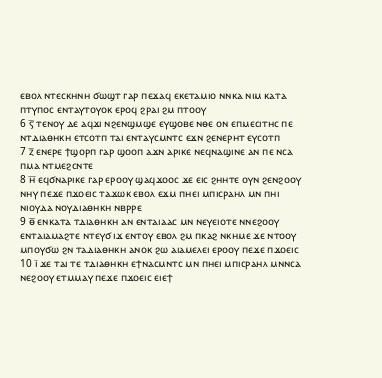ⲉⲃⲟⲗ ⲛⲧⲉⲥⲕⲏⲛⲏ ϭⲱϣⲧ ⲅⲁⲣ ⲡⲉϫⲁϥ ⲉⲕⲉⲧⲁⲙⲓⲟ ⲛⲛⲕⲁ ⲛⲓⲙ ⲕⲁⲧⲁ ⲡⲧⲩⲡⲟⲥ ⲉⲛⲧⲁⲩⲧⲟⲩⲟⲕ ⲉⲣⲟϥ ϩⲣⲁⲓ ϩⲙ ⲡⲧⲟⲟⲩ
6 ⲋ̅ ⲧⲉⲛⲟⲩ ⲇⲉ ⲁϥϫⲓ ⲛϩⲉⲛϣⲙϣⲉ ⲉⲩϣⲟⲃⲉ ⲛⲑⲉ ⲟⲛ ⲉⲡⲙⲉⲥⲓⲧⲏⲥ ⲡⲉ ⲛⲧⲇⲓⲁⲑⲏⲕⲏ ⲉⲧⲥⲟⲧⲡ ⲧⲁⲓ ⲉⲛⲧⲁⲩⲥⲙⲛⲧⲥ ⲉϫⲛ ϩⲉⲛⲉⲣⲏⲧ ⲉⲩⲥⲟⲧⲡ
7 ⲍ̅ ⲉⲛⲉⲣⲉ ϯϣⲟⲣⲡ ⲅⲁⲣ ϣⲟⲟⲡ ⲁϫⲛ ⲁⲣⲓⲕⲉ ⲛⲉϥⲛⲁϣⲓⲛⲉ ⲁⲛ ⲡⲉ ⲛⲥⲁ ⲡⲙⲁ ⲛⲧⲙⲉϩⲥⲛⲧⲉ
8 ⲏ̅ ⲉϥϭⲛⲁⲣⲓⲕⲉ ⲅⲁⲣ ⲉⲣⲟⲟⲩ ϣⲁϥϫⲟⲟⲥ ϫⲉ ⲉⲓⲥ ϩⲏⲏⲧⲉ ⲟⲩⲛ ϩⲉⲛϩⲟⲟⲩ ⲛⲏⲩ ⲡⲉϫⲉ ⲡϫⲟⲉⲓⲥ ⲧⲁϫⲱⲕ ⲉⲃⲟⲗ ⲉϫⲙ ⲡⲏⲉⲓ ⲙⲡⲓⲥⲣⲁⲏⲗ ⲙⲛ ⲡⲏⲓ ⲛⲓⲟⲩⲇⲁ ⲛⲟⲩⲇⲓⲁⲑⲏⲕⲏ ⲛⲃⲣⲣⲉ
9 ⲑ̅ ⲉⲛⲕⲁⲧⲁ ⲧⲇⲓⲁⲑⲏⲕⲏ ⲁⲛ ⲉⲛⲧⲁⲓⲁⲁⲥ ⲙⲛ ⲛⲉⲩⲉⲓⲟⲧⲉ ⲛⲛⲉϩⲟⲟⲩ ⲉⲛⲧⲁⲓⲁⲙⲁϩⲧⲉ ⲛⲧⲉⲩϭ ⲓϫ ⲉⲛⲧⲟⲩ ⲉⲃⲟⲗ ϩⲙ ⲡⲕⲁϩ ⲛⲕⲏⲙⲉ ϫⲉ ⲛⲧⲟⲟⲩ ⲙⲡⲟⲩϭⲱ ϩⲛ ⲧⲁⲇⲓⲁⲑⲏⲕⲏ ⲁⲛⲟⲕ ϩⲱ ⲁⲓⲁⲙⲉⲗⲉⲓ ⲉⲣⲟⲟⲩ ⲡⲉϫⲉ ⲡϫⲟⲉⲓⲥ
10 ⲓ̅ ϫⲉ ⲧⲁⲓ ⲧⲉ ⲧⲇⲓⲁⲑⲏⲕⲏ ⲉϯⲛⲁⲥⲙⲛⲧⲥ ⲙⲛ ⲡⲏⲉⲓ ⲙⲡⲓⲥⲣⲁⲏⲗ ⲙⲛⲛⲥⲁ ⲛⲉϩⲟⲟⲩ ⲉⲧⲙⲙⲁⲩ ⲡⲉϫⲉ ⲡϫⲟⲉⲓⲥ ⲉⲓⲉϯ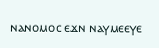ⲛⲁⲛⲟⲙⲟⲥ ⲉϫⲛ ⲛⲁⲩⲙⲉⲉⲩⲉ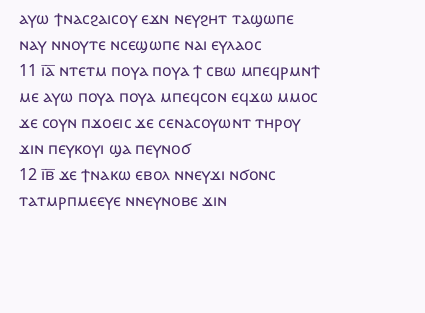ⲁⲩⲱ ϯⲛⲁⲥϩⲁⲓⲥⲟⲩ ⲉϫⲛ ⲛⲉⲩϩⲏⲧ ⲧⲁϣⲱⲡⲉ ⲛⲁⲩ ⲛⲛⲟⲩⲧⲉ ⲛⲥⲉϣⲱⲡⲉ ⲛⲁⲓ ⲉⲩⲗⲁⲟⲥ
11 ⲓ̅ⲁ̅ ⲛⲧⲉⲧⲙ ⲡⲟⲩⲁ ⲡⲟⲩⲁ ϯ ⲥⲃⲱ ⲙⲡⲉϥⲣⲙⲛϯ ⲙⲉ ⲁⲩⲱ ⲡⲟⲩⲁ ⲡⲟⲩⲁ ⲙⲡⲉϥⲥⲟⲛ ⲉϥϫⲱ ⲙⲙⲟⲥ ϫⲉ ⲥⲟⲩⲛ ⲡϫⲟⲉⲓⲥ ϫⲉ ⲥⲉⲛⲁⲥⲟⲩⲱⲛⲧ ⲧⲏⲣⲟⲩ ϫⲓⲛ ⲡⲉⲩⲕⲟⲩⲓ ϣⲁ ⲡⲉⲩⲛⲟϭ
12 ⲓ̅ⲃ̅ ϫⲉ ϯⲛⲁⲕⲱ ⲉⲃⲟⲗ ⲛⲛⲉⲩϫⲓ ⲛϭⲟⲛⲥ ⲧⲁⲧⲙⲣⲡⲙⲉⲉⲩⲉ ⲛⲛⲉⲩⲛⲟⲃⲉ ϫⲓⲛ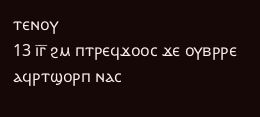ⲧⲉⲛⲟⲩ
13 ⲓ̅ⲅ̅ ϩⲙ ⲡⲧⲣⲉϥϫⲟⲟⲥ ϫⲉ ⲟⲩⲃⲣⲣⲉ ⲁϥⲣⲧϣⲟⲣⲡ ⲛⲁⲥ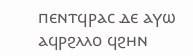ⲡⲉⲛⲧϥⲣⲁⲥ ⲇⲉ ⲁⲩⲱ ⲁϥⲣϩⲗⲗⲟ ϥϩⲏⲛ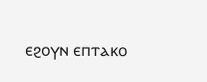ⲉϩⲟⲩⲛ ⲉⲡⲧⲁⲕⲟ